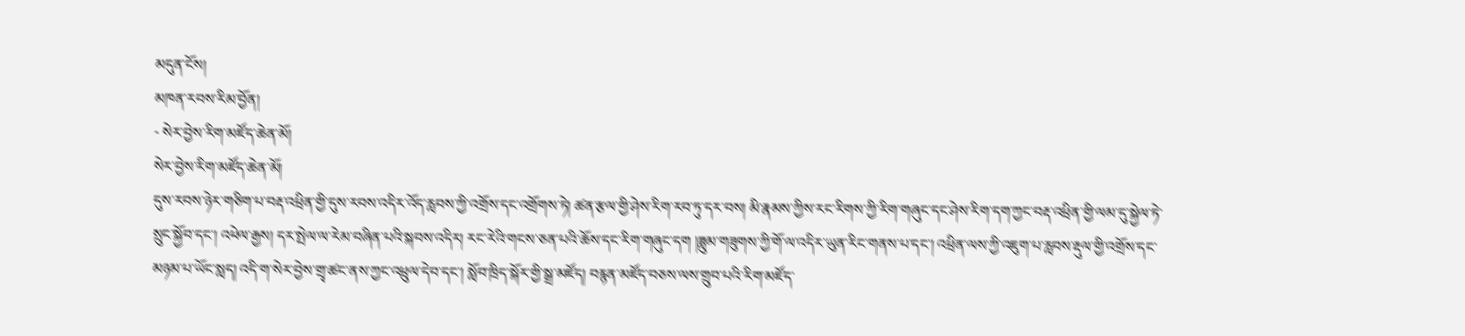མདུན་ངོས།
མཁན་རབས་རིམ་བྱོན།
- སེར་བྱེས་རིག་མཛོད་ཆེན་མོ།
སེར་བྱེས་རིག་མཛོད་ཆེན་མོ།
དུས་རབས་ཉེར་གཅིག་པ་བརྡ་འཕྲིན་གྱི་དུས་རབས་འདིར་འོད་རླབས་ཀྱི་འགྲོས་དང་འགྲོགས་ཏེ། ཚན་རྩལ་གྱི་ཤེས་རིག་རབ་ཏུ་དར་བས། མི་རྣམས་ཀྱིས་རང་རིགས་ཀྱི་རིག་གཞུང་དང་ཤེས་རིག་དག་ཀྱང་བརྡ་འཕྲིན་གྱི་ལམ་དུ་སྐྱེལ་ཏེ་སྲུང་སྐྱོབ་དང་། འཕེལ་རྒྱས། དར་སྤེལ་ལ་རེམ་བཞིན་པའི་སྐབས་འདིར། རང་རེའི་གངས་ཅན་པའི་ཆོས་དང་རིག་གཞུང་དག །ཟླུམ་གཟུགས་ཀྱི་གོ་ལ་འདིར་ཡུན་རིང་གནས་པ་དང་། འཕྲིན་ལས་ཀྱི་འཇུག་པ་རླབས་རྡུལ་གྱི་འགྲོས་དང་མཉམ་པ་ཡོང་སླད། འདི་ག་སེར་བྱེས་གྲྭ་ཚང་ནས་ཀྱང་འཕྲུལ་དེབ་དང་། སློབ་ཁྲིད་སྐོར་གྱི་སྒྲ་མཛོད། བརྙན་མཛོད་བཅས་ལས་གྲུབ་པའི་རིག་མཛོད་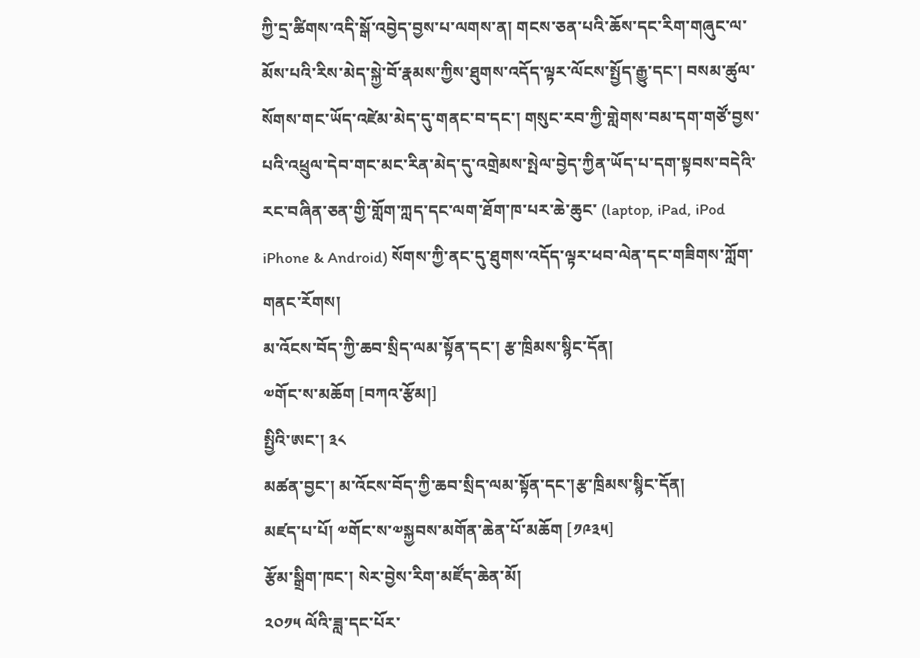ཀྱི་དྲ་ཚིགས་འདི་སྒོ་འབྱེད་བྱས་པ་ལགས་ན། གངས་ཅན་པའི་ཆོས་དང་རིག་གཞུང་ལ་མོས་པའི་རིས་མེད་སྐྱེ་བོ་རྣམས་ཀྱིས་ཐུགས་འདོད་ལྟར་ལོངས་སྤྱོད་རྒྱུ་དང་། བསམ་ཚུལ་སོགས་གང་ཡོད་འཛེམ་མེད་དུ་གནང་བ་དང་། གསུང་རབ་ཀྱི་གླེགས་བམ་དག་གཙོ་བྱས་པའི་འཕྲུལ་དེབ་གང་མང་རིན་མེད་དུ་འགྲེམས་སྤེལ་བྱེད་ཀྱིན་ཡོད་པ་དག་སྟབས་བདེའི་རང་བཞིན་ཅན་གྱི་གློག་ཀླད་དང་ལག་ཐོག་ཁ་པར་ཆེ་ཆུང་ (laptop, iPad, iPod iPhone & Android) སོགས་ཀྱི་ནང་དུ་ཐུགས་འདོད་ལྟར་ཕབ་ལེན་དང་གཟིགས་ཀློག་གནང་རོགས།
མ་འོངས་བོད་ཀྱི་ཆབ་སྲིད་ལམ་སྟོན་དང་། རྩ་ཁྲིམས་སྙིང་དོན།
༧གོང་ས་མཆོག [བཀའ་རྩོམ།]
སྤྱིའི་ཨང་། ༣༨
མཚན་བྱང་། མ་འོངས་བོད་ཀྱི་ཆབ་སྲིད་ལམ་སྟོན་དང་།རྩ་ཁྲིམས་སྙིང་དོན།
མཛད་པ་པོ། ༧གོང་ས་༧སྐྱབས་མགོན་ཆེན་པོ་མཆོག [༡༩༣༥]
རྩོམ་སྒྲིག་ཁང་། སེར་བྱེས་རིག་མཛོད་ཆེན་མོ།
༢༠༡༥ ལོའི་ཟླ་དང་པོར་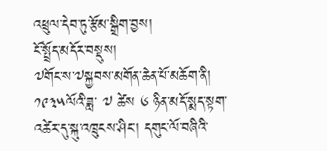འཕྲུལ་དེབ་ཏུ་རྩོམ་སྒྲིག་བྱས།
ངོ་སྤྲོད་མདོར་བསྡུས།
༧གོང་ས་༧སྐྱབས་མགོན་ཆེན་པོ་མཆོག་ནི། ༡༩༣༥ལོའི་ཟླ་ ༧ ཚེས ༦ ཉིན་མདོ་སྨད་སྟག་འཚེར་དུ་སྐུ་འཁྲུངས་ཤིང་། དགུང་ལོ་བཞིའི་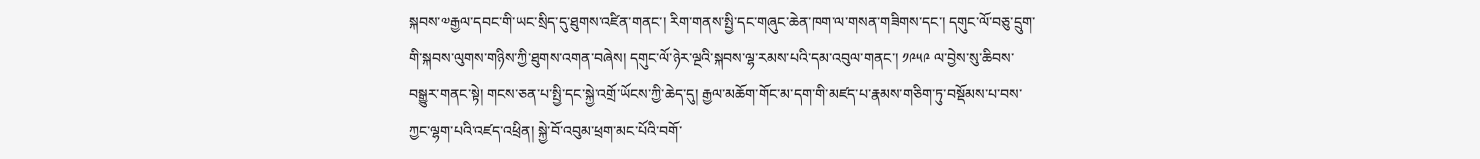སྐབས་༧རྒྱལ་དབང་གི་ཡང་སྲིད་དུ་ཐུགས་འཛིན་གནང་། རིག་གནས་སྤྱི་དང་གཞུང་ཆེན་ཁག་ལ་གསན་གཟིགས་དང་། དགུང་ལོ་བཅུ་དྲུག་གི་སྐབས་ལུགས་གཉིས་ཀྱི་ཐུགས་འགན་བཞེས། དགུང་ལོ་ཉེར་ལྔའི་སྐབས་ལྷ་རམས་པའི་དམ་འབུལ་གནང་། ༡༩༥༩ ལ་བྱེས་སུ་ཆིབས་བསྒྱུར་གནང་སྟེ། གངས་ཅན་པ་སྤྱི་དང་སྐྱེ་འགྲོ་ཡོངས་ཀྱི་ཆེད་དུ། རྒྱལ་མཆོག་གོང་མ་དག་གི་མཛད་པ་རྣམས་གཅིག་ཏུ་བསྡོམས་པ་བས་ཀྱང་ལྷག་པའི་འཛད་འཕྲིན། སྐྱེ་བོ་འབུམ་ཕྲག་མང་པོའི་བགོ་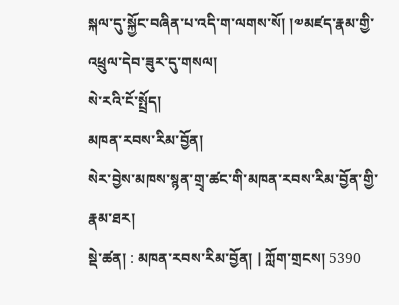སྐལ་དུ་སྐྱོང་བཞིན་པ་འདི་ག་ལགས་སོ། །༧མཛད་རྣམ་གྱི་འཕྲུལ་དེབ་ཟུར་དུ་གསལ།
སེ་རའི་ངོ་སྤྲོད།
མཁན་རབས་རིམ་བྱོན།
སེར་བྱེས་མཁས་སྙན་གྲྭ་ཚང་གི་མཁན་རབས་རིམ་བྱོན་གྱི་རྣམ་ཐར།
སྡེ་ཚན། : མཁན་རབས་རིམ་བྱོན། | ཀློག་གྲངས། 5390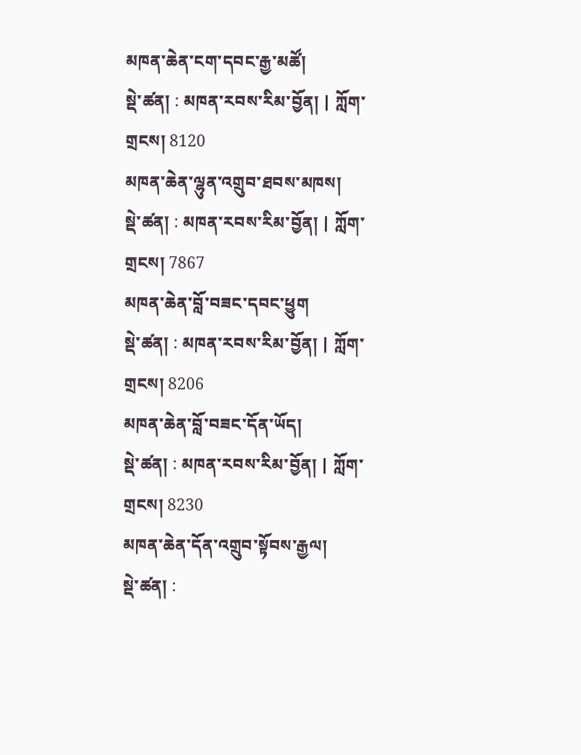མཁན་ཆེན་ངག་དབང་རྒྱ་མཚོ།
སྡེ་ཚན། : མཁན་རབས་རིམ་བྱོན། | ཀློག་གྲངས། 8120
མཁན་ཆེན་ལྷུན་འགྲུབ་ཐབས་མཁས།
སྡེ་ཚན། : མཁན་རབས་རིམ་བྱོན། | ཀློག་གྲངས། 7867
མཁན་ཆེན་བློ་བཟང་དབང་ཕྱུག
སྡེ་ཚན། : མཁན་རབས་རིམ་བྱོན། | ཀློག་གྲངས། 8206
མཁན་ཆེན་བློ་བཟང་དོན་ཡོད།
སྡེ་ཚན། : མཁན་རབས་རིམ་བྱོན། | ཀློག་གྲངས། 8230
མཁན་ཆེན་དོན་འགྲུབ་སྟོབས་རྒྱལ།
སྡེ་ཚན། :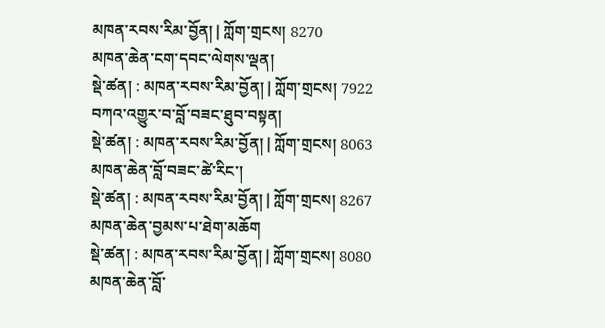མཁན་རབས་རིམ་བྱོན། | ཀློག་གྲངས། 8270
མཁན་ཆེན་ངག་དབང་ལེགས་ལྡན།
སྡེ་ཚན། : མཁན་རབས་རིམ་བྱོན། | ཀློག་གྲངས། 7922
བཀའ་འགྱུར་བ་བློ་བཟང་ཐུབ་བསྟན།
སྡེ་ཚན། : མཁན་རབས་རིམ་བྱོན། | ཀློག་གྲངས། 8063
མཁན་ཆེན་བློ་བཟང་ཚེ་རིང་།
སྡེ་ཚན། : མཁན་རབས་རིམ་བྱོན། | ཀློག་གྲངས། 8267
མཁན་ཆེན་བྱམས་པ་ཐེག་མཆོག
སྡེ་ཚན། : མཁན་རབས་རིམ་བྱོན། | ཀློག་གྲངས། 8080
མཁན་ཆེན་བློ་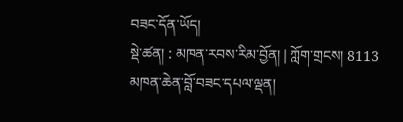བཟང་དོན་ཡོད།
སྡེ་ཚན། : མཁན་རབས་རིམ་བྱོན། | ཀློག་གྲངས། 8113
མཁན་ཆེན་བློ་བཟང་དཔལ་ལྡན།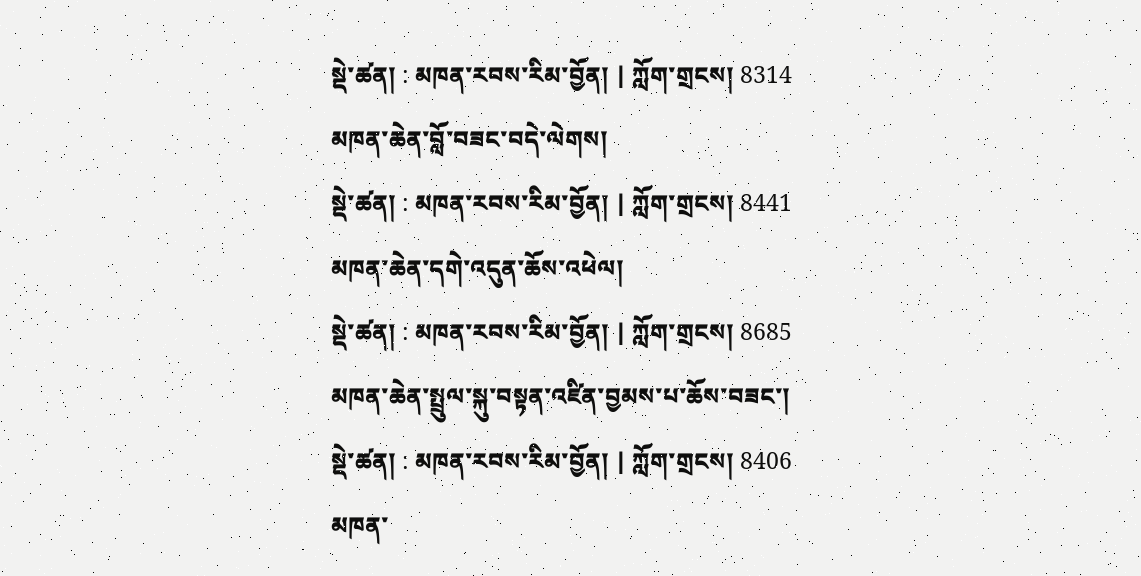སྡེ་ཚན། : མཁན་རབས་རིམ་བྱོན། | ཀློག་གྲངས། 8314
མཁན་ཆེན་བློ་བཟང་བདེ་ལེགས།
སྡེ་ཚན། : མཁན་རབས་རིམ་བྱོན། | ཀློག་གྲངས། 8441
མཁན་ཆེན་དགེ་འདུན་ཆོས་འཕེལ།
སྡེ་ཚན། : མཁན་རབས་རིམ་བྱོན། | ཀློག་གྲངས། 8685
མཁན་ཆེན་སྤྲུལ་སྐུ་བསྟན་འཛིན་བྱམས་པ་ཆོས་བཟང་།
སྡེ་ཚན། : མཁན་རབས་རིམ་བྱོན། | ཀློག་གྲངས། 8406
མཁན་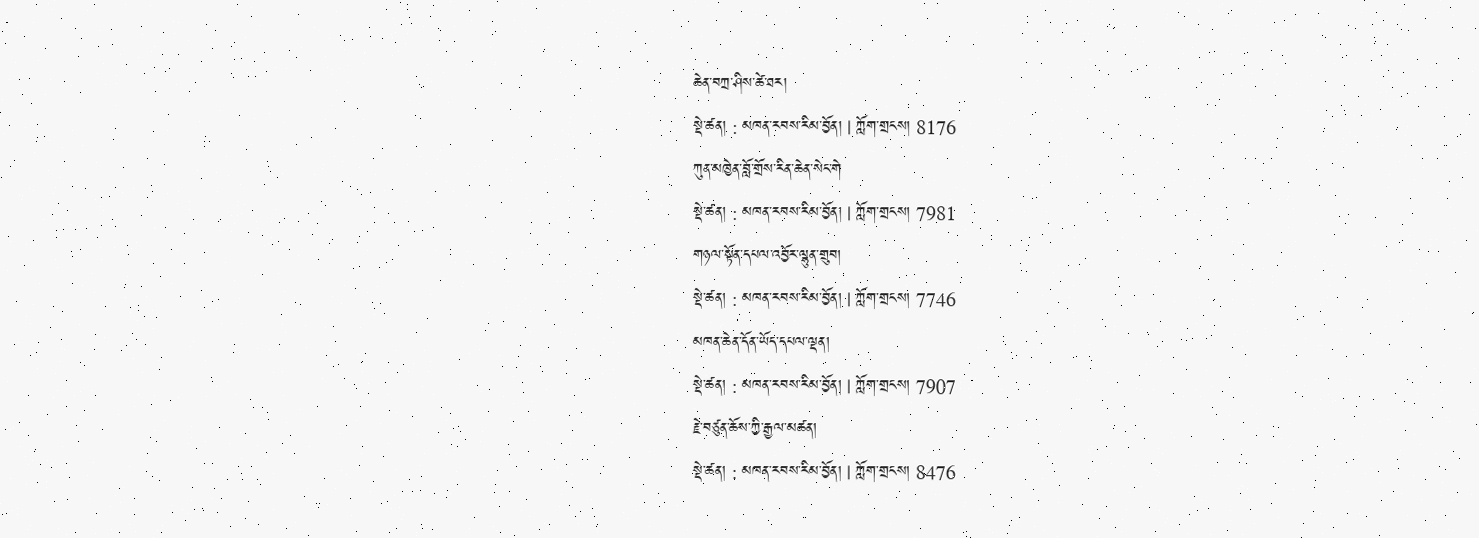ཆེན་བཀྲ་ཤིས་ཚེ་ཐར།
སྡེ་ཚན། : མཁན་རབས་རིམ་བྱོན། | ཀློག་གྲངས། 8176
ཀུན་མཁྱེན་བློ་གྲོས་རིན་ཆེན་སེང་གེ
སྡེ་ཚན། : མཁན་རབས་རིམ་བྱོན། | ཀློག་གྲངས། 7981
གཉལ་སྟོན་དཔལ་འབྱོར་ལྷུན་གྲུབ།
སྡེ་ཚན། : མཁན་རབས་རིམ་བྱོན། | ཀློག་གྲངས། 7746
མཁན་ཆེན་དོན་ཡོད་དཔལ་ལྡན།
སྡེ་ཚན། : མཁན་རབས་རིམ་བྱོན། | ཀློག་གྲངས། 7907
རྗེ་བཙུན་ཆོས་ཀྱི་རྒྱལ་མཚན།
སྡེ་ཚན། : མཁན་རབས་རིམ་བྱོན། | ཀློག་གྲངས། 8476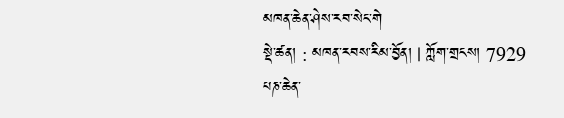མཁན་ཆེན་ཤེས་རབ་སེང་གེ
སྡེ་ཚན། : མཁན་རབས་རིམ་བྱོན། | ཀློག་གྲངས། 7929
པཎ་ཆེན་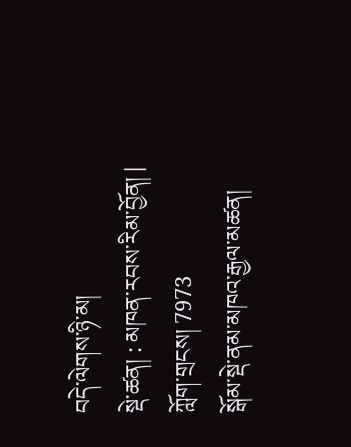བདེ་ལེགས་ཉི་མ།
སྡེ་ཚན། : མཁན་རབས་རིམ་བྱོན། | ཀློག་གྲངས། 7973
སྒོམ་སྡེ་ནམ་མཁའ་རྒྱལ་མཚན།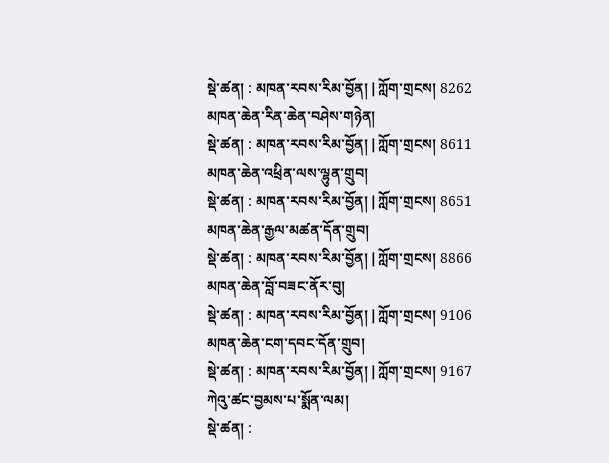སྡེ་ཚན། : མཁན་རབས་རིམ་བྱོན། | ཀློག་གྲངས། 8262
མཁན་ཆེན་རིན་ཆེན་བཤེས་གཉེན།
སྡེ་ཚན། : མཁན་རབས་རིམ་བྱོན། | ཀློག་གྲངས། 8611
མཁན་ཆེན་འཕྲིན་ལས་ལྷུན་གྲུབ།
སྡེ་ཚན། : མཁན་རབས་རིམ་བྱོན། | ཀློག་གྲངས། 8651
མཁན་ཆེན་རྒྱལ་མཚན་དོན་གྲུབ།
སྡེ་ཚན། : མཁན་རབས་རིམ་བྱོན། | ཀློག་གྲངས། 8866
མཁན་ཆེན་བློ་བཟང་ནོར་བུ།
སྡེ་ཚན། : མཁན་རབས་རིམ་བྱོན། | ཀློག་གྲངས། 9106
མཁན་ཆེན་ངག་དབང་དོན་གྲུབ།
སྡེ་ཚན། : མཁན་རབས་རིམ་བྱོན། | ཀློག་གྲངས། 9167
ཀེའུ་ཚང་བྱམས་པ་སྨོན་ལམ།
སྡེ་ཚན། :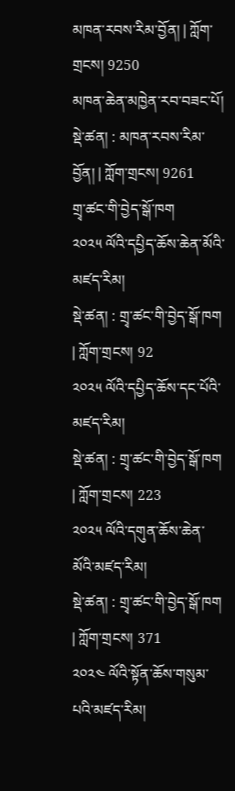མཁན་རབས་རིམ་བྱོན། | ཀློག་གྲངས། 9250
མཁན་ཆེན་མཁྱེན་རབ་བཟང་པོ།
སྡེ་ཚན། : མཁན་རབས་རིམ་བྱོན། | ཀློག་གྲངས། 9261
གྲྭ་ཚང་གི་བྱེད་སྒོ་ཁག
༢༠༢༥ ལོའི་དཔྱིད་ཆོས་ཆེན་མོའི་མཛད་རིམ།
སྡེ་ཚན། : གྲྭ་ཚང་གི་བྱེད་སྒོ་ཁག | ཀློག་གྲངས། 92
༢༠༢༥ ལོའི་དཔྱིད་ཆོས་དང་པོའི་མཛད་རིམ།
སྡེ་ཚན། : གྲྭ་ཚང་གི་བྱེད་སྒོ་ཁག | ཀློག་གྲངས། 223
༢༠༢༥ ལོའི་དགུན་ཆོས་ཆེན་མོའི་མཛད་རིམ།
སྡེ་ཚན། : གྲྭ་ཚང་གི་བྱེད་སྒོ་ཁག | ཀློག་གྲངས། 371
༢༠༢༤ ལོའི་སྟོན་ཆོས་གསུམ་པའི་མཛད་རིམ།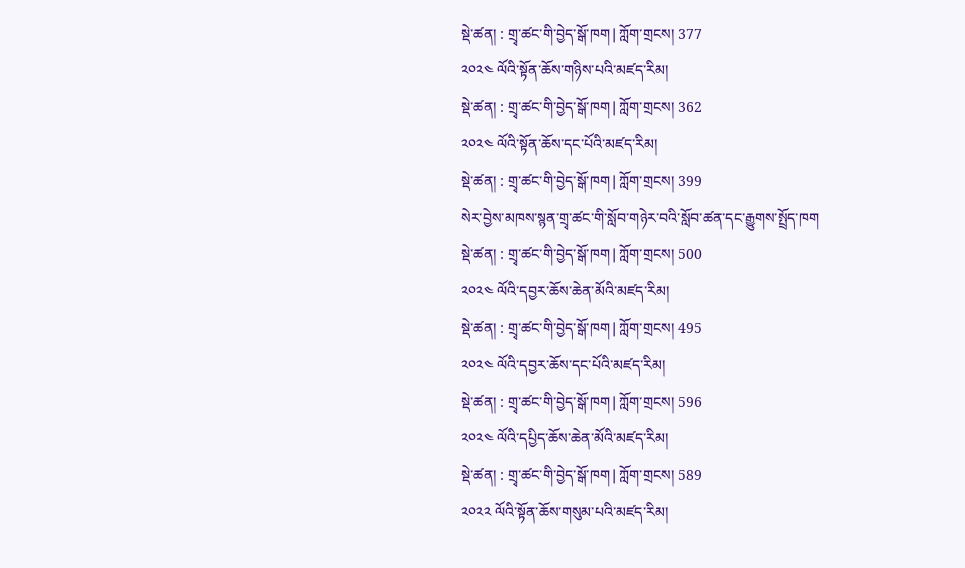སྡེ་ཚན། : གྲྭ་ཚང་གི་བྱེད་སྒོ་ཁག | ཀློག་གྲངས། 377
༢༠༢༤ ལོའི་སྟོན་ཆོས་གཉིས་པའི་མཛད་རིམ།
སྡེ་ཚན། : གྲྭ་ཚང་གི་བྱེད་སྒོ་ཁག | ཀློག་གྲངས། 362
༢༠༢༤ ལོའི་སྟོན་ཆོས་དང་པོའི་མཛད་རིམ།
སྡེ་ཚན། : གྲྭ་ཚང་གི་བྱེད་སྒོ་ཁག | ཀློག་གྲངས། 399
སེར་བྱེས་མཁས་སྙན་གྲྭ་ཚང་གི་སློབ་གཉེར་བའི་སློབ་ཚན་དང་རྒྱུགས་སྤྲོད་ཁག
སྡེ་ཚན། : གྲྭ་ཚང་གི་བྱེད་སྒོ་ཁག | ཀློག་གྲངས། 500
༢༠༢༤ ལོའི་དབྱར་ཆོས་ཆེན་མོའི་མཛད་རིམ།
སྡེ་ཚན། : གྲྭ་ཚང་གི་བྱེད་སྒོ་ཁག | ཀློག་གྲངས། 495
༢༠༢༤ ལོའི་དབྱར་ཆོས་དང་པོའི་མཛད་རིམ།
སྡེ་ཚན། : གྲྭ་ཚང་གི་བྱེད་སྒོ་ཁག | ཀློག་གྲངས། 596
༢༠༢༤ ལོའི་དཔྱིད་ཆོས་ཆེན་མོའི་མཛད་རིམ།
སྡེ་ཚན། : གྲྭ་ཚང་གི་བྱེད་སྒོ་ཁག | ཀློག་གྲངས། 589
༢༠༢༢ ལོའི་སྟོན་ཆོས་གསུམ་པའི་མཛད་རིམ།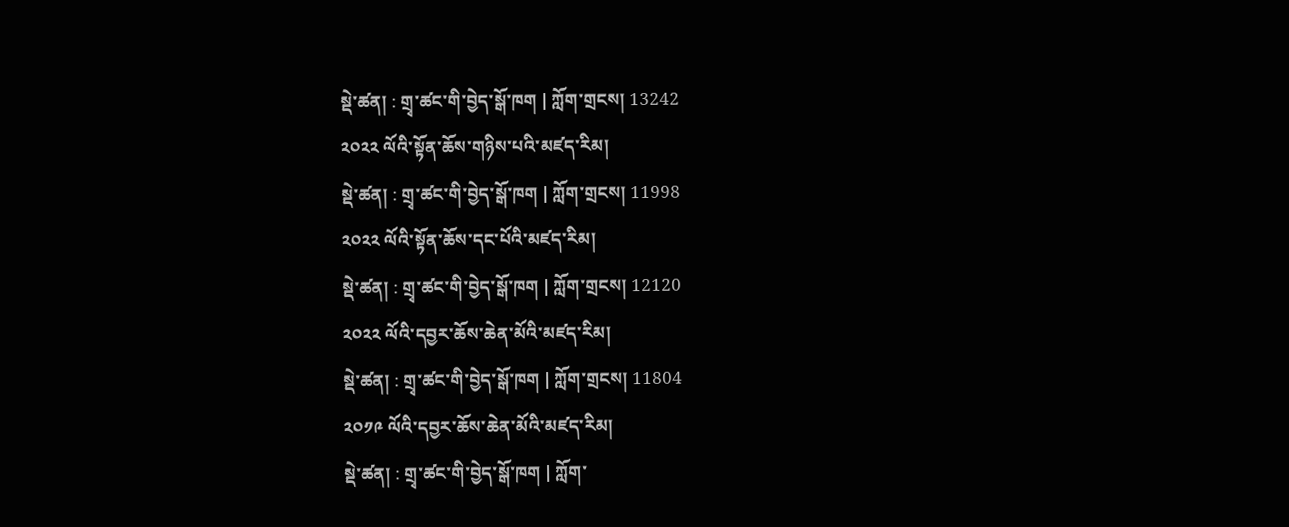སྡེ་ཚན། : གྲྭ་ཚང་གི་བྱེད་སྒོ་ཁག | ཀློག་གྲངས། 13242
༢༠༢༢ ལོའི་སྟོན་ཆོས་གཉིས་པའི་མཛད་རིམ།
སྡེ་ཚན། : གྲྭ་ཚང་གི་བྱེད་སྒོ་ཁག | ཀློག་གྲངས། 11998
༢༠༢༢ ལོའི་སྟོན་ཆོས་དང་པོའི་མཛད་རིམ།
སྡེ་ཚན། : གྲྭ་ཚང་གི་བྱེད་སྒོ་ཁག | ཀློག་གྲངས། 12120
༢༠༢༢ ལོའི་དབྱར་ཆོས་ཆེན་མོའི་མཛད་རིམ།
སྡེ་ཚན། : གྲྭ་ཚང་གི་བྱེད་སྒོ་ཁག | ཀློག་གྲངས། 11804
༢༠༡༩ ལོའི་དབྱར་ཆོས་ཆེན་མོའི་མཛད་རིམ།
སྡེ་ཚན། : གྲྭ་ཚང་གི་བྱེད་སྒོ་ཁག | ཀློག་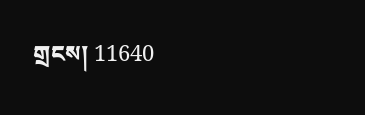གྲངས། 11640